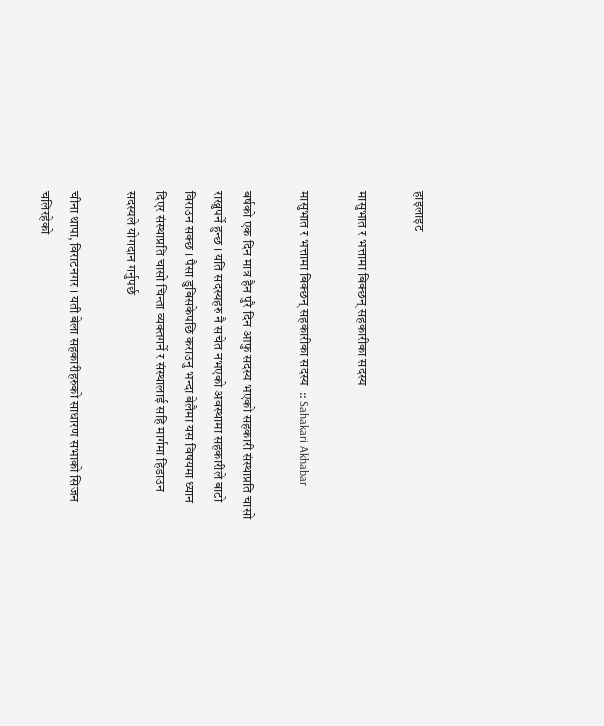हाइलाइट

मासुभात र भत्तामा बिक्छन् सहकारीका सदस्य

मासुभात र भत्तामा बिक्छन् सहकारीका सदस्य  :: Sahakari Akhabar

बर्षको एक दिन मात्र हैन पुरै दिन आफु सदस्य भएको सहकारी संस्थाप्रति चासो राख्नुपर्ने हुन्छ । यति सदस्यहरु नै सचेत नभएको अवस्थामा सहकारीले बाटो विराउन सक्छ । पैसा डुबिसकेपछि कराउनु भन्दा बेलैमा यस विषयमा ध्यान दिएर संस्थाप्रति चासो चिन्ता व्यक्तगर्ने र संस्थालाई सहि मार्गमा हिडाउन सदस्यले योगदान गर्नुपर्छ

चीना थापा, विराटनगर । यती बेला सहकारीहरुको साधारण सभाको सिजन चलिरहेको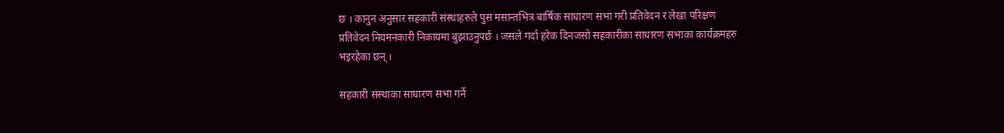छ । कानुन अनुसार सहकारी संस्थाहरुले पुस मसान्तभित्र बार्षिक साधारण सभा गरी प्रतिवेदन र लेखा परिक्षण प्रतिवेदन नियमनकारी निकायमा बुझाउनुपर्छ । जसले गर्दा हरेक दिनजसो सहकारीका साधारण सभाका कार्यक्रमहरु भइरहेका छन् ।

सहकारी संस्थाका साधारण सभा गर्ने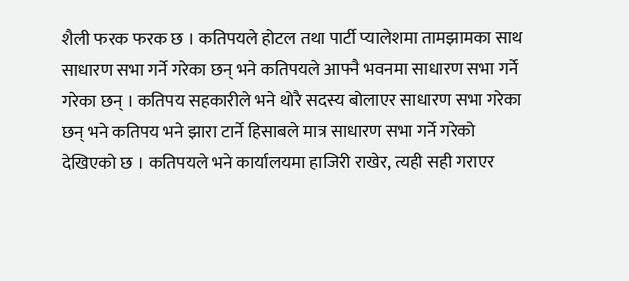शैली फरक फरक छ । कतिपयले होटल तथा पार्टी प्यालेशमा तामझामका साथ साधारण सभा गर्ने गरेका छन् भने कतिपयले आफ्नै भवनमा साधारण सभा गर्ने गरेका छन् । कतिपय सहकारीले भने थोरै सदस्य बोलाएर साधारण सभा गरेका छन् भने कतिपय भने झारा टार्ने हिसाबले मात्र साधारण सभा गर्ने गरेको देखिएको छ । कतिपयले भने कार्यालयमा हाजिरी राखेर, त्यही सही गराएर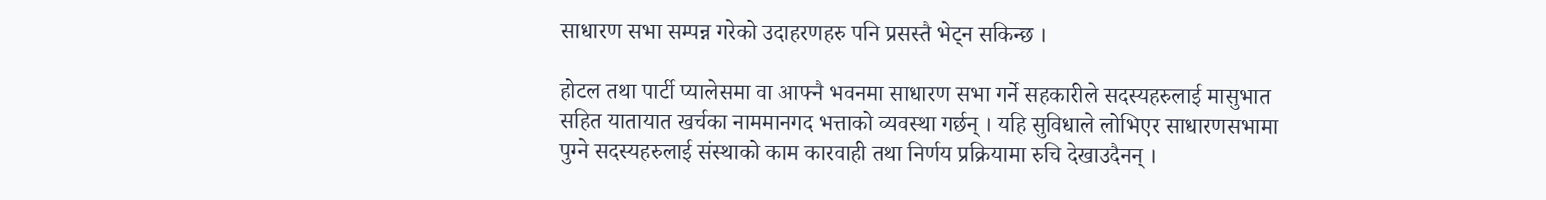साधारण सभा सम्पन्न गरेको उदाहरणहरु पनि प्रसस्तै भेट्न सकिन्छ ।

होटल तथा पार्टी प्यालेसमा वा आफ्नै भवनमा साधारण सभा गर्ने सहकारीले सदस्यहरुलाई मासुभात सहित यातायात खर्चका नाममानगद भत्ताको व्यवस्था गर्छन् । यहि सुविधाले लोभिएर साधारणसभामा पुग्ने सदस्यहरुलाई संस्थाको काम कारवाही तथा निर्णय प्रक्रियामा रुचि देखाउदैनन् ।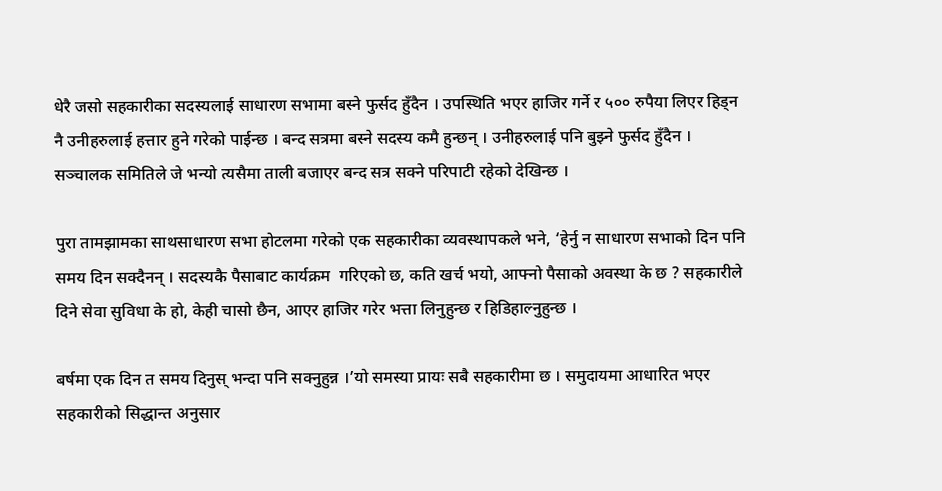धेरै जसो सहकारीका सदस्यलाई साधारण सभामा बस्ने फुर्सद हुँदैन । उपस्थिति भएर हाजिर गर्ने र ५०० रुपैया लिएर हिड्न नै उनीहरुलाई हत्तार हुने गरेको पाईन्छ । बन्द सत्रमा बस्ने सदस्य कमै हुन्छन् । उनीहरुलाई पनि बुझ्ने फुर्सद हुँदैन । सञ्चालक समितिले जे भन्यो त्यसैमा ताली बजाएर बन्द सत्र सक्ने परिपाटी रहेको देखिन्छ ।

पुरा तामझामका साथसाधारण सभा होटलमा गरेको एक सहकारीका व्यवस्थापकले भने, ‘हेर्नु न साधारण सभाको दिन पनि समय दिन सक्दैनन् । सदस्यकै पैसाबाट कार्यक्रम  गरिएको छ, कति खर्च भयो, आफ्नो पैसाको अवस्था के छ ? सहकारीले दिने सेवा सुविधा के हो, केही चासो छैन, आएर हाजिर गरेर भत्ता लिनुहुन्छ र हिडिहाल्नुहुन्छ ।

बर्षमा एक दिन त समय दिनुस् भन्दा पनि सक्नुहुन्न ।’यो समस्या प्रायः सबै सहकारीमा छ । समुदायमा आधारित भएर सहकारीको सिद्धान्त अनुसार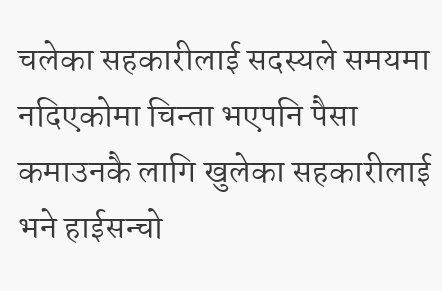चलेका सहकारीलाई सदस्यले समयमा नदिएकोमा चिन्ता भएपनि पैसा कमाउनकै लागि खुलेका सहकारीलाई भने हाईसन्चो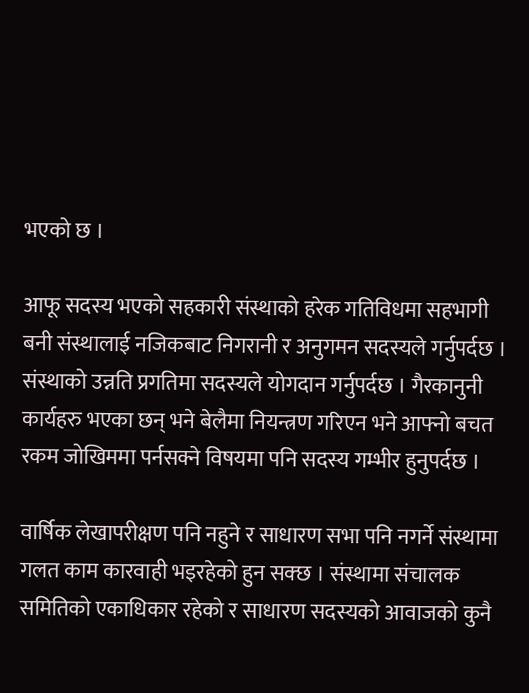भएको छ ।

आफू सदस्य भएको सहकारी संस्थाको हरेक गतिविधमा सहभागी बनी संस्थालाई नजिकबाट निगरानी र अनुगमन सदस्यले गर्नुपर्दछ । संस्थाको उन्नति प्रगतिमा सदस्यले योगदान गर्नुपर्दछ । गैरकानुनी कार्यहरु भएका छन् भने बेलैमा नियन्त्रण गरिएन भने आफ्नो बचत रकम जोखिममा पर्नसक्ने विषयमा पनि सदस्य गम्भीर हुनुपर्दछ ।

वार्षिक लेखापरीक्षण पनि नहुने र साधारण सभा पनि नगर्ने संस्थामा गलत काम कारवाही भइरहेको हुन सक्छ । संस्थामा संचालक समितिको एकाधिकार रहेको र साधारण सदस्यको आवाजको कुनै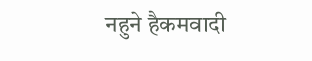नहुने हैकमवादी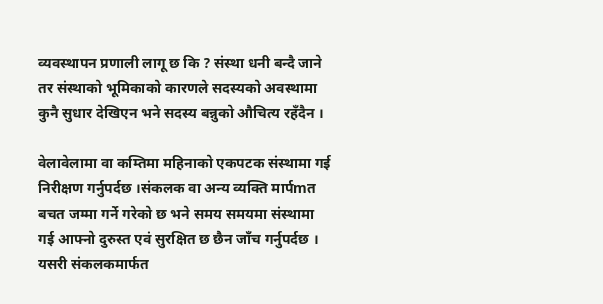व्यवस्थापन प्रणाली लागू छ कि ? संस्था धनी बन्दै जाने तर संस्थाको भूमिकाको कारणले सदस्यको अवस्थामा कुनै सुधार देखिएन भने सदस्य बन्नुको औचित्य रहँदैन ।

वेलावेलामा वा कम्तिमा महिनाको एकपटक संस्थामा गई निरीक्षण गर्नुपर्दछ ।संकलक वा अन्य व्यक्ति मार्पmत बचत जम्मा गर्ने गरेको छ भने समय समयमा संस्थामा गई आफ्नो दुरुस्त एवं सुरक्षित छ छैन जाँच गर्नुपर्दछ । यसरी संकलकमार्फत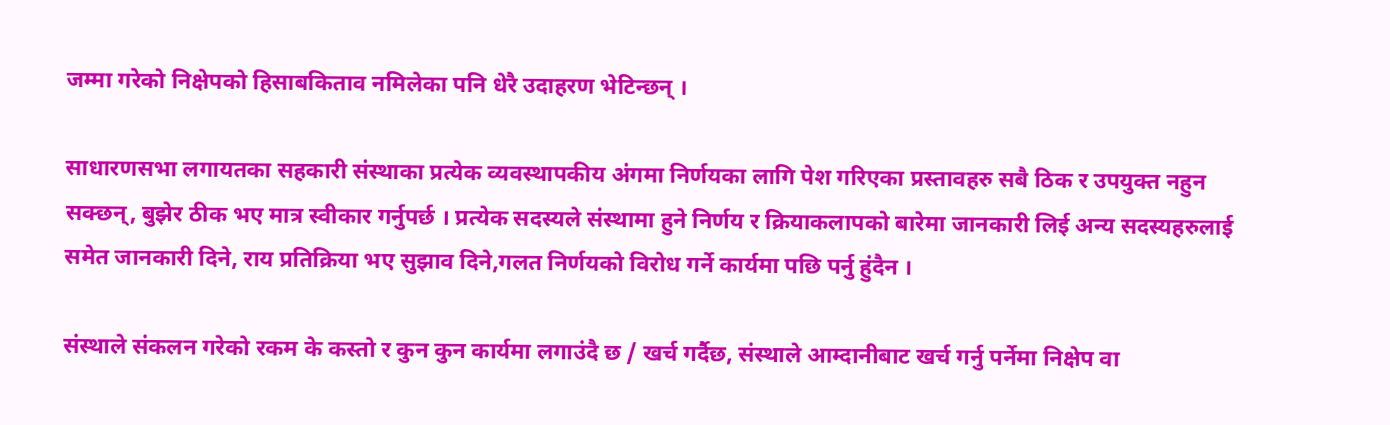जम्मा गरेको निक्षेपको हिसाबकिताव नमिलेका पनि धेरै उदाहरण भेटिन्छन् ।

साधारणसभा लगायतका सहकारी संस्थाका प्रत्येक व्यवस्थापकीय अंगमा निर्णयका लागि पेश गरिएका प्रस्तावहरु सबै ठिक र उपयुक्त नहुन सक्छन्, बुझेर ठीक भए मात्र स्वीकार गर्नुपर्छ । प्रत्येक सदस्यले संस्थामा हुने निर्णय र क्रियाकलापको बारेमा जानकारी लिई अन्य सदस्यहरुलाई समेत जानकारी दिने, राय प्रतिक्रिया भए सुझाव दिने,गलत निर्णयको विरोध गर्ने कार्यमा पछि पर्नु हुंदैन ।

संस्थाले संकलन गरेको रकम के कस्तो र कुन कुन कार्यमा लगाउंदै छ / खर्च गर्दैछ, संस्थाले आम्दानीबाट खर्च गर्नु पर्नेमा निक्षेप वा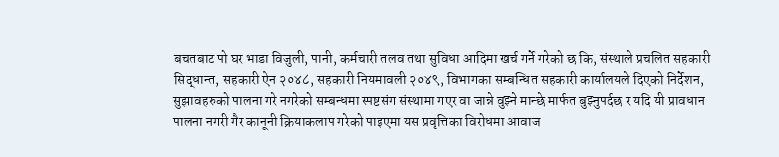बचतबाट पो घर भाडा विजुली, पानी, कर्मचारी तलव तथा सुविधा आदिमा खर्च गर्ने गरेको छ कि, संस्थाले प्रचलित सहकारी सिद्धान्त, सहकारी ऐन २०४८, सहकारी नियमावली २०४९, विभागका सम्बन्धित सहकारी कार्यालयले दिएको निर्देशन, सुझावहरुको पालना गरे नगरेको सम्बन्धमा स्पष्टसंग संस्थामा गएर वा जान्ने वुझ्ने मान्छे मार्फत बुझ्नुपर्दछ र यदि यी प्रावधान पालना नगरी गैर कानूनी क्रियाकलाप गरेको पाइएमा यस प्रवृत्तिका विरोधमा आवाज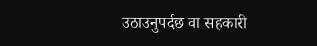उठाउनुपर्दछ वा सहकारी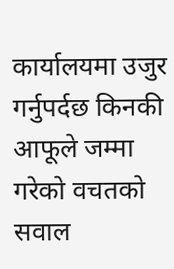कार्यालयमा उजुर गर्नुपर्दछ किनकी आफूले जम्मा गरेको वचतको सवाल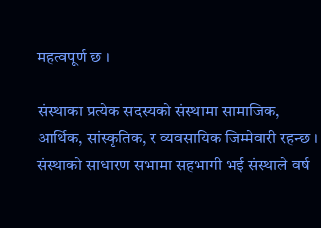महत्वपूर्ण छ ।

संस्थाका प्रत्येक सदस्यको संस्थामा सामाजिक, आर्थिक, सांस्कृतिक, र व्यवसायिक जिम्मेवारी रहन्छ । संस्थाको साधारण सभामा सहभागी भई संस्थाले वर्ष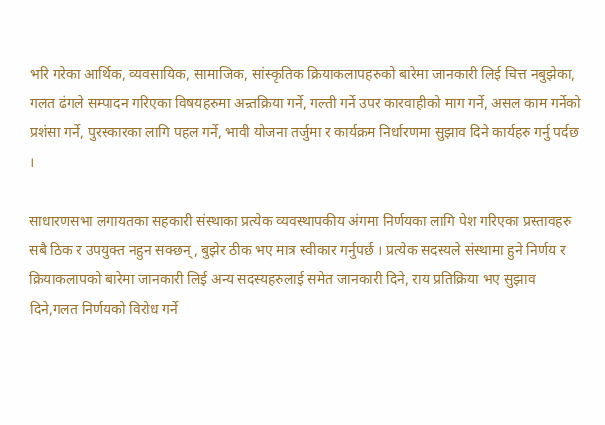भरि गरेका आर्थिक, व्यवसायिक, सामाजिक, सांस्कृतिक क्रियाकलापहरुको बारेमा जानकारी लिई चित्त नबुझेका, गलत ढंगले सम्पादन गरिएका विषयहरुमा अन्र्तक्रिया गर्ने, गल्ती गर्ने उपर कारवाहीको माग गर्ने, असल काम गर्नेको प्रशंसा गर्ने, पुरस्कारका लागि पहल गर्ने, भावी योजना तर्जुमा र कार्यक्रम निर्धारणमा सुझाव दिने कार्यहरु गर्नु पर्दछ ।

साधारणसभा लगायतका सहकारी संस्थाका प्रत्येक व्यवस्थापकीय अंगमा निर्णयका लागि पेश गरिएका प्रस्तावहरु सबै ठिक र उपयुक्त नहुन सक्छन्, बुझेर ठीक भए मात्र स्वीकार गर्नुपर्छ । प्रत्येक सदस्यले संस्थामा हुने निर्णय र क्रियाकलापको बारेमा जानकारी लिई अन्य सदस्यहरुलाई समेत जानकारी दिने, राय प्रतिक्रिया भए सुझाव दिने,गलत निर्णयको विरोध गर्ने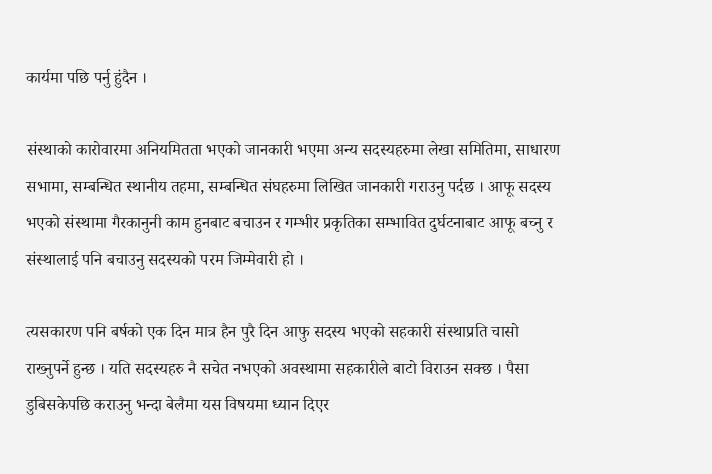कार्यमा पछि पर्नु हुंदैन ।

संस्थाको कारोवारमा अनियमितता भएको जानकारी भएमा अन्य सदस्यहरुमा लेखा समितिमा, साधारण सभामा, सम्बन्धित स्थानीय तहमा, सम्बन्धित संघहरुमा लिखित जानकारी गराउनु पर्दछ । आफू सदस्य भएको संस्थामा गैरकानुनी काम हुनबाट बचाउन र गम्भीर प्रकृतिका सम्भावित दुर्घटनाबाट आफू बच्नु र संस्थालाई पनि बचाउनु सदस्यको परम जिम्मेवारी हो ।

त्यसकारण पनि बर्षको एक दिन मात्र हैन पुरै दिन आफु सदस्य भएको सहकारी संस्थाप्रति चासो राख्नुपर्ने हुन्छ । यति सदस्यहरु नै सचेत नभएको अवस्थामा सहकारीले बाटो विराउन सक्छ । पैसा डुबिसकेपछि कराउनु भन्दा बेलैमा यस विषयमा ध्यान दिएर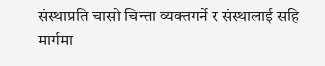संस्थाप्रति चासो चिन्ता व्यक्तगर्ने र संस्थालाई सहि मार्गमा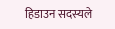हिडाउन सदस्यले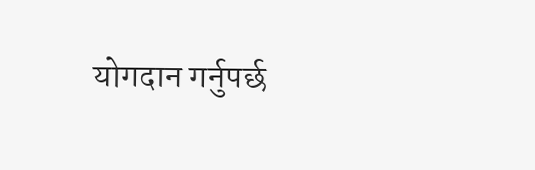योगदान गर्नुपर्छ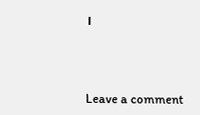।



Leave a comment